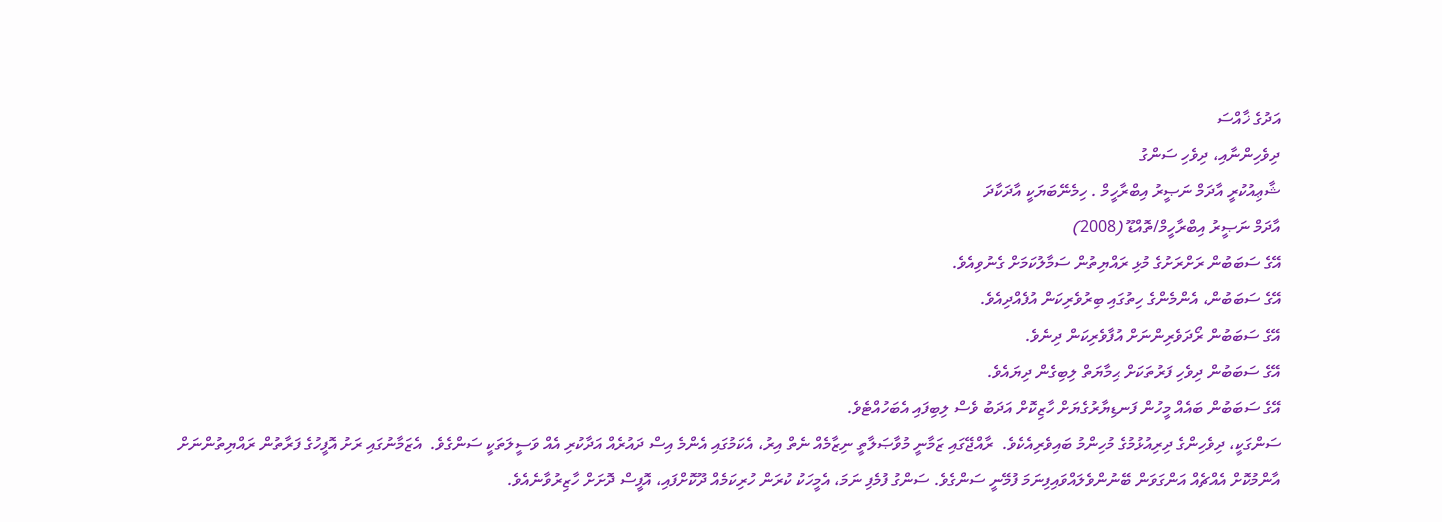އަދުގެ ޚާއްސަ
ދިވެހިންނާއި، ދިވެހި ސަންގު
ޝާޢިއުކުރީ އާދަމް ނަޞީރު އިބްރާހީމް . ހިމެނޭބަޔަކީ އާދަކާދަ
އާދަމް ނަޞީރު އިބްރާހީމް/ތޮއްޑޫ (2008)
އޭގެ ސަބަބުން ރަށްރަށުގެ މުޅި ރައްޔިތުން ސަމާލުކަމަށް ގެނުވިއެވެ.
އޭގެ ސަބަބުން، އެންމެންގެ ހިތުގައި ބިރުވެރިކަން އުފެއްދިއެވެ.
އޭގެ ސަބަބުން ރޯދަވެރިންނަށް އުފާވެރިކަން ދިނެވެ.
އޭގެ ސަބަބުން ދިވެހި ފަރުތަކަށް ޙިމާޔަތް ލިބިގެން ދިޔައެވެ.
އޭގެ ސަބަބުން ބައެއް މީހުން ފަނޑިޔާރުގެޔަށް ހާޒިކޮށް އަދަބު ވެސް ލިބިފައި އެބަހުއްޓެވެ.
ސަންގަކީ، ދިވެހިންގެ ދިރިއުޅުމުގެ މުހިންމު ބައިވެރިއެކެވެ.  ރާއްޖޭގައި ޒަމާނީ މުވާޞަލާތީ ނިޒާމެއް ނެތް އިރު، އެކަމުގައި އެންމެ އިސް ދައުރެއް އަދާކުރި އެއް ވަސީލަތަކީ ސަންގެވެ.  އެޒަމާނުގައި ރަށު އޮފީހުގެ ފަރާތުން ރައްޔިތުންނަށް އާންމުކޮށް އެއްޗެއް އަންގަވަން ބޭނުންވެލައްވައިފިނަމަ ފުމޭނީ ސަންގެވެ. ސަންގު ފުމެފި ނަމަ، އެމީހަކު ކުރަން ހުރިކަމެއް ދޫކޮށްފައި، އޮފީސް ދޮށަށް ހާޒިރުވާނެއެވެ.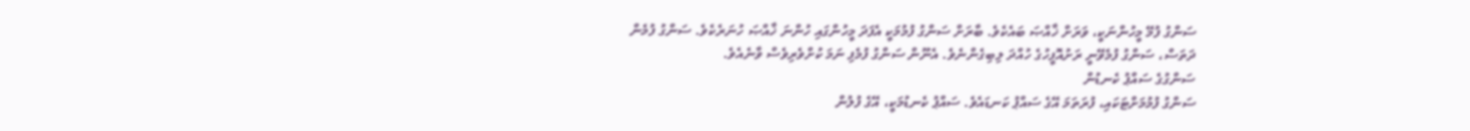ސަންގު ފުމޭ މީހުންނަކީ، ވަރަށް ޚާއްޞަ ބައެކެވެ. ބާރަށް ސަންގު ފުމުމަކީ އެފަދަ މީހުންގައި ހުންނަ ޚާއްޞަ ހުނަރެކެވެ. ސަންގު ފުމެން ދަތަސް، ސަންގު ފުމެވޭނީ ރަށުއޮފީހުގެ ހުއްދަ ލިބިގެންނެވެ. އެނޫން ސަންގު ފުމެފި ނަމަ ކުށްވެރިވެސް ވާނެއެވެ.
ސަންގުގެ ސައްޕު ކެނޑުން
ސަންގު ފުމުމަށްޓަކައި، ފުރަތަމަ އޭގެ ސައްޕު ކަނޑައެވެ. ސައްޕު ކެނޑުމަކީ، އޭގެ ފުލުން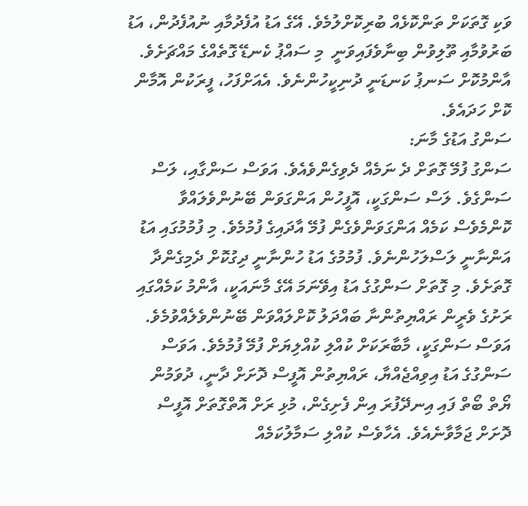ވަކި ގޮތަކަށް ތަންކޮޅެއް ބުރިކޮށްލުމެވެ. އޭގެ އަޑު އުފެދުމާއި ނުއުފެދުން، އަޑު ބަރުވުމާއި ތޫލިވުން ބިނާވެފައިވަނީ  މި ސައްޕު ކެނޑޭ ގޮތެއްގެ މައްޗަށެވެ. އާންމުކޮށް ސަނޕު ކަނޑަނީ ދުނިކީހުންނެވެ. އެއަށްފަހު، ފީރަކުން އޮމާން ކޮށް ހަދައެވެ.
ސަންގު އަޑުގެ މާނަ:
ސަންގު ފުމޭ ގޮތަށް ދެ ނަމެއް ދެވިގެންވެއެވެ. އަވަސް ސަންގާއި، ލަސް ސަންގެވެ. ލަސް ސަންގަކީ، އޮފީހުން އަންގަވަން ބޭނުންވެލައްވާ ކޮންމެވެސް ކަމެއް އަންގަވަންވެގެން ފުމޭ އާދައިގެ ފުމުމެވެ. މި ފުމުމުގައި އަޑު އަންނާނީ ލަސްލަހުންނެވެ. ފުމުމުގެ އަޑު ހުންނާނީ ދިގުކޮށް ދެމިގެންދާ ގޮތަށެވެ. މި ގޮތަށް ސަންގުގެ އަޑު އިވޭނަމަ އޭގެ މާނައަކީ، އާންމު ކަމެއްގައި ރަށުގެ ވެރީން ރައްޔިތުންނާ ބައްދަލު ކޮށްލައްވަން ބޭނުންވެލެއްވުމެވެ.
އަވަސް ސަންގަކީ، މާބާރަކަށް ކުއްލި ކުއްލިޔަށް ފުމޭ ފުމުމެވެ. އަވަސް ސަންގުގެ އަޑު އިވިއްޖެއްޔާ، ރައްޔިތުން އޮފީސް ދޮށަށް ދާނީ، ދުވަމުން ޔޯތް ބޯތް ފައި އިނދޭފުރަ އިން ފެށިގެން، މުޅި ރަށް އޮތްގޮތަށް އޮފީސް ދޮށަށް ޖަމާވާނެއެވެ. އެހާވެސް ކުއްލި ސަމާލުކަމެއް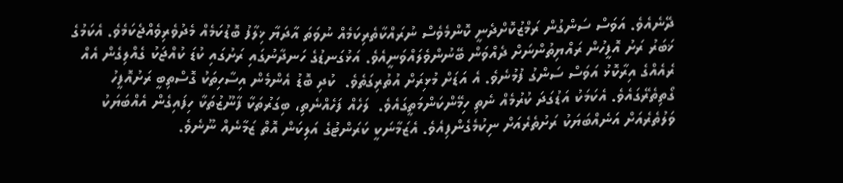ދޭނެއެވެ. އަވަސް ސަންގުން ރަމްޒުކޮށްދެނީ ކޮންމެވެސް ނުރައްކާތެރިކަމެއް ނުވަތަ އާދަޔާ ޚިލާފު ބޮޑުކަމެއް މެދުވެރިވެއްޖެކަމެވެ. އެކަމުގެ ޚަބަރު ރަށު އޮފީހުން ރައްޔިތުންނަށް ދެއްވަން ބޭނުންވެލައްވަނީއެވެ. އަޅުގަނޑުގެ ހަނދާނުގައި ރަށުގައި ކުޑަ ކުއްޖަކު ގެއްލިގެން އެއް ރެއެއްގެ އިރާކޮޅު އަވަސް ސަންގު ފުމުނެވެ. އެ އަޑަށް މުޅިރަށް އުތުރިގަތެވެ.  ކުދި ބޮޑު އެންމެން އިސާހިތަކު ގޮސްތިބީ ރަށުއޮފީހު ގޯތިތެރޭގައެވެ. އެކަމަކު އަޑުގަދަ ކުރުމެއް ނެތި ހިމޭންކަންމަތީގައެވެ.  ލަހެއް ފަހެއްނެތި، ބިގަރުތަކާ ފާނޫޒުތަކާ ހިފައިގެން އެއްބަޔަކު ވަލުތެރެއަށް އަނެއްބަޔަކު ރަށުތެރެއަށް ނިކުމެގެންފިއެވެ. އެޒަމާނަކީ ކަރަންޓުގެ އަލިކަން އޮތް ޒަމާނެއް ނޫނެވެ.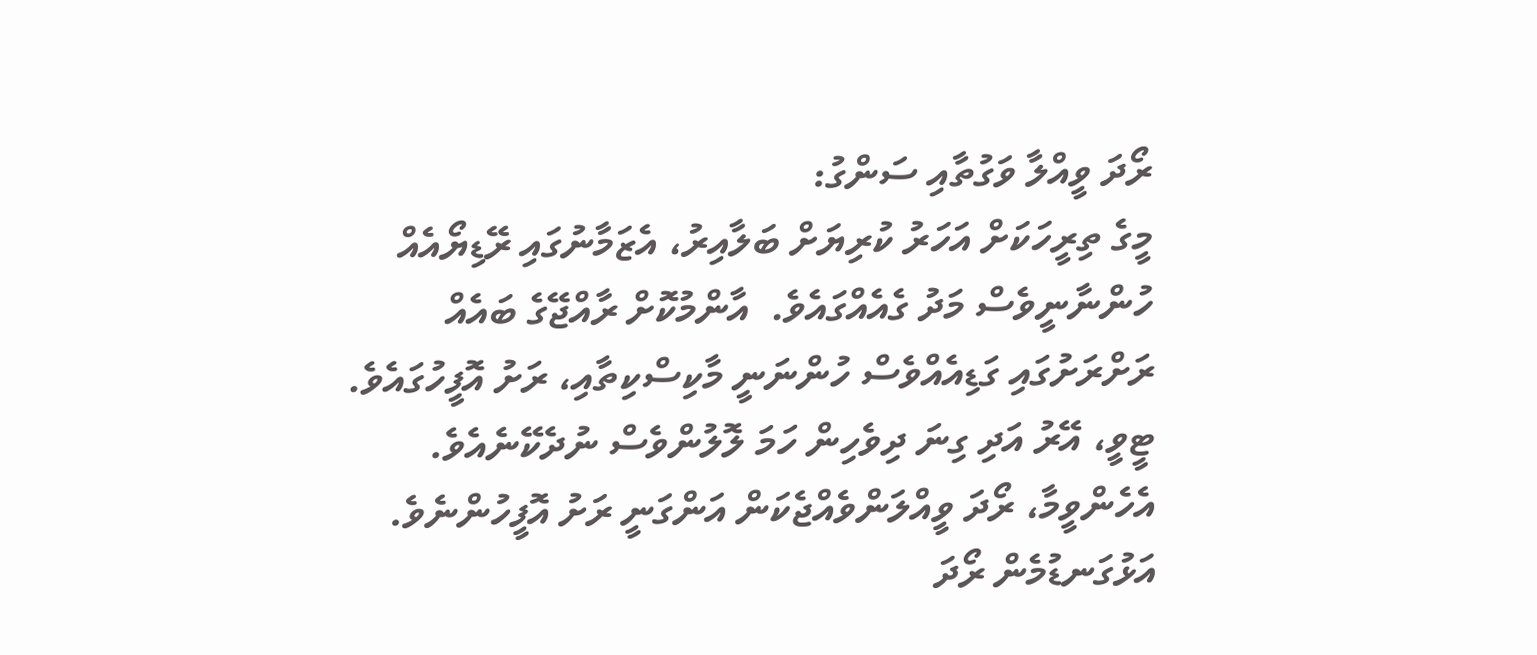ރޯދަ ވީއްލާ ވަގުތާއި ސަންގު:
މީގެ ތިރީހަކަށް އަހަރު ކުރިޔަށް ބަލާއިރު، އެޒަމާނުގައި ރޭޑިޔޯއެއް ހުންނާނީވެސް މަދު ގެއެއްގައެވެ.  އާންމުކޮށް ރާއްޖޭގެ ބައެއް ރަށްރަށުގައި ގަޑިއެއްވެސް ހުންނަނީ މާކިސްކިތާއި، ރަށު އޮފީހުގައެވެ. ޓީވީ، އޭރު އަދި ގިނަ ދިވެހިން ހަމަ ލޮލުންވެސް ނުދެކޭނެއެވެ. އެހެންވީމާ، ރޯދަ ވީއްލަންވެއްޖެކަން އަންގަނީ ރަށު އޮފީހުންނެވެ. އަޅުގަނޑުމެން ރޯދަ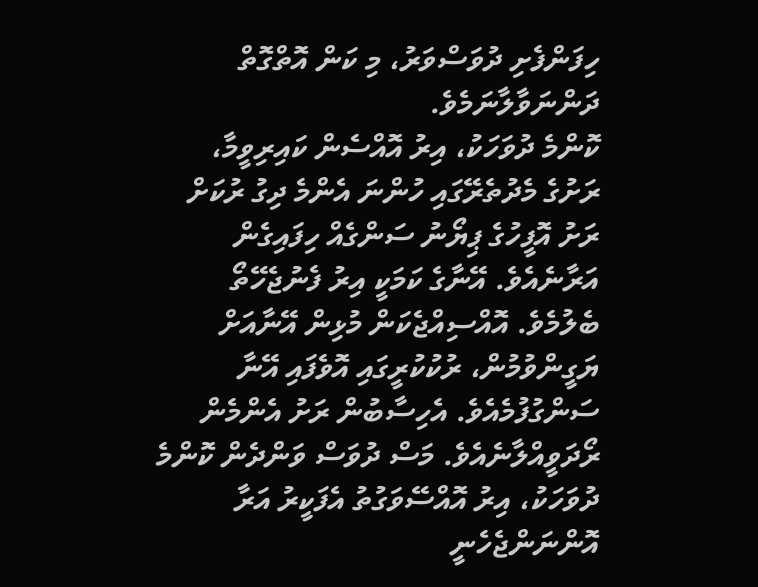ހިފަންފެށި ދުވަސްވަރު، މި ކަން އޮތްގޮތް ދަންނަވާލާނަމެވެ.
ކޮންމެ ދުވަހަކު، އިރު އޮއްސެން ކައިރިވީމާ، ރަށުގެ މެދުތެރޭގައި ހުންނަ އެންމެ ދިގު ރުކަށް ރަށު އޮފީހުގެ ޕިޔޯނު ސަންގެއް ހިފައިގެން އަރާނެއެވެ. އޭނާގެ ކަމަކީ އިރު ފެނުޖެހޭތޯ  ބެލުމެވެ. އޮއްސިއްޖެކަން މުޅިން އޭނާއަށް ޔަގީންވުމުން، ރުކުކުރީގައި އޮވެފައި އޭނާ ސަންގުފުމެއެވެ. އެހިސާބުން ރަށު އެންމެން ރޯދަވީއްލާނެއެވެ. މަސް ދުވަސް ވަންދެން ކޮންމެ ދުވަހަކު، އިރު އޮއްސޭވަގުތު އެފަކީރު އަރާ އޮންނަންޖެހެނީ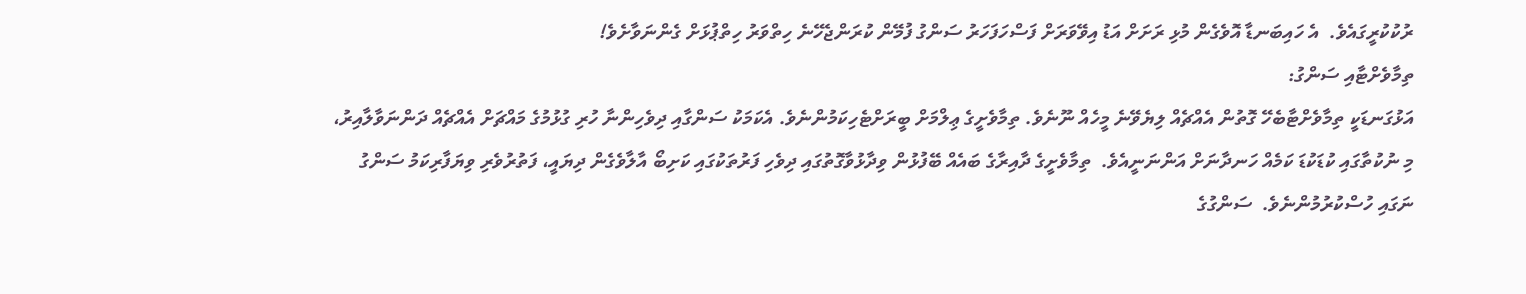ރުކުކުރީގައެވެ.  އެ ހައިބަނޑާ އޮވެގެން މުޅި ރަށަށް އަޑު އިވޭވަރަށް ފަސްހަފަހަރު ސަންގު ފުމޭން ކުރަންޖެހޭނެ ހިތްވަރު ހިތްޕުޅަށް ގެންނަވާށެވެ!
ތިމާވެށްޓާއި ސަންގު:
އަޅުގަނޑަކީ ތިމާވެށްޓާބެހޭ ގޮތުން އެއްޗެއް ލިޔެވޭނެ މީހެއް ނޫނެވެ. ތިމާވެށީގެ ޢިލްމަށް ބީރަށްޓެހިކަމުންނެވެ. އެކަމަކު ސަންގާއި ދިވެހިންނާ ހުރި ގުޅުމުގެ މައްޗަށް އެއްޗެއް ދަންނަވާލާއިރު، މި ނުކުތާގައި ކުޑަކުޑަ ކަމެއް ހަނދާނަށް އަންނަނީއެވެ.  ތިމާވެށީގެ ދާއިރާގެ ބައެއް ބޭފުޅުން ވިދާޅުވާގޮތުގައި ދިވެހި ފަރުތަކުގައި ކަށިބޯ އާލާވެގެން ދިޔައީ، ފަތުރުވެރި ވިޔަފާރިކަމު ސަންގު ނަގައި ހުސްކުރުމުންނެވެ.  ސަންގުގެ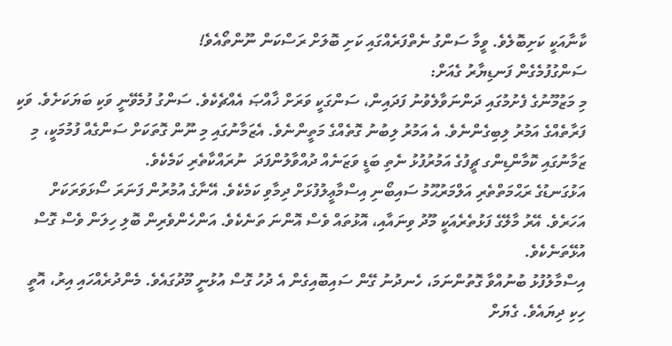ކާނާއަކީ ކަށިބޮލެވެ. ވީމާ ސަންގު ނެތްފަރެއްގައި ކަށި ބޮލަށް ރަސްކަން ނޫންތޯއެވެ!
ސަންގުފުމެގެން ފަނޑިޔާރު ގެއަށް:
މި މަޒުމޫނުގެ ފެށުމުގައި ދަންނަވާލެވުނު ފަދައިން، ސަންގަކީ ވަރަށް ޚާއްޞަ އެއްޗެކެވެ. ސަންގު ފުމެވޭނީ ވަކި ބަޔަކަށެވެ. ވަކި ފަރާތެއްގެ އަމުރު ލިބިގެންނެވެ. އެ އަމުރު ލިބުނު ގޮތެއްގެ މަތީންނެވެ. އެޒަމާނުގައި މި ނޫން ގޮތަކަށް ސަންގެއް ފުމުމަކީ، މި ޒަމާނުގައި ކޮމާންޑިންގ ޗީފުގެ އަމުރުފުޅު ނެތި ބަޑީ ވަޒަނެއް ދުއްވާލުންފަދަ  ނުރައްކާތެރި ކަމެކެވެ.
އަޅުގަނޑުގެ ރަޙްމަތްތެރި އަލްމަރުޙޫމު ސައިބޯނި އިސްމާޢީލުފުޅަށް ދިމާވި ކަމެކެވެ. އޭނާގެ އުމުރުން ފަނަރަ ސޯޅަވަރަކަށް  އަހަރެވެ. އޭރު މާލޭގެ ފަޅުތެރެއަކީ މޫދު ވިނައާއި، އޮޅުތައް ވެސް އޮންނަ ތަނެކެވެ. އަންހެންވެރިން ބޮލި ހިލަން ވެސް ގޮސް އުޅޭތަނެކެވެ.
އިސްމާލުފުޅު ބުނުއްވާ ގޮތުންނަމަ، ހެނދުނު ގޭން ސައިބޮއިގެން އެ ދުހު ގޮސް އުޅުނީ މޫދުގައެވެ. މެންދުރެއްހައި އިރު، އޮތީ ހިކި ދިޔައެވެ. ގެޔަށް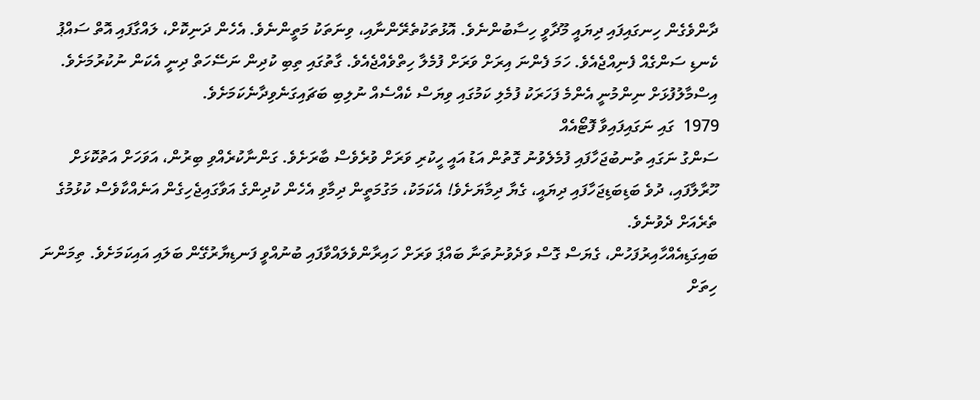ދާންވެގެން ހިނގައިފައި ދިޔައީ މޫދާވީ ހިސާބުންނެވެ. އޮޅުތަކުތެރޭންނާއި، ވިނަތަކު މަތީންނެވެ. އެހެން ދަނިކޮށް، ލައްގާފައި އޮތް ސައްޕު ކެނޑި ސަންގެއް ފެނިއްޖެއެވެ. ހަމަ ފެންނަ އިރަށް ވަރަށް ފުމެލާ ހިތްވެއްޖެއެވެ. ގާތުގައި ތިބި ކުދިން ނަސޭހަތް ދިނީ އެކަން ނުކުރުމަށެވެ. އިސްމާލުފުޅަށް ނިންމުނީ އެންމެ ފަހަރަކު ފުމެލި ކަމުގައި ވިޔަސް ކެއްސެއް ނުލިބި ބަޗައިގަނެވިދާނެކަމަށެވެ.
1979  ގައި ނަގައިފައިވާ ފޮޓޯއެއް
ސަންގު ނަގައި ތުނބުޖަހާފައި ފުމެލެވުނު ގޮތުން އަޑު އައީ ހީކުރި ވަރަށް ވުރެވެސް ބާރަށެވެ. ގަންނާކުރެއްވި ބިރުން، އަވަހަށް އަތުކޮޅަށް ހޫރާލާފައި، ދުވެ ބަޑިބަޑިޖަހާފައި ދިޔައީ، ގެޔާ ދިމާޔަށެވެ! އެކަމަކު، މަގުމަތީން ދިމާވި އެހެން ކުދިންގެ އަވާގައިޖެހިގެން އަނެއްކާވެސް ކުޅުމުގެ ތެރެއަށް ދެވުނެވެ.
ބައިގަޑިއެއްހާއިރުފަހުން، ގެޔަސް ގޮސް ވަދެވުނުތަނާ ބައްޕަ ވަރަށް ހައިރާންވެލައްވާފައި ބުނުއްވީ ފަނޑިޔާރުގޭން ބަލައި އައިކަމަށެވެ. ތިމަންނަ ހިތަށް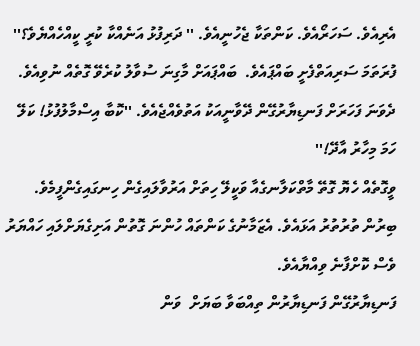އެރިއެވެ. ސަހަރޯއެވެ. ކަންތަކާ ޖެހުނީއެވެ. '' ދަރިފުޅު އަނެއްކާ ކުރީ ކީއްހެއްޔެވެ؟'' ފުރަތަމަ ސަރިއަތްފެށީ ބައްޕައެވެ.  ބައްޕައަށް މާގިނަ ސުވާލު ކުރެވޭ ގޮތެއް ނުވިއެވެ. ދެވަނަ ފަހަރަށް ފަނޑިޔާރުގޭން ދޭވާނީއަކު އަތުވެއްޖެއެވެ. ''ކޮބާ އިސްމާލުފުޅު! ކަލޭ ހަމަ މިހާރު އާދޭ!''
ވީގޮތެއް ހެޔޮ ގޮތޭ މާތްކަލާނގެއާ ވަކީލޭ ހިތަށް އަރުވާލައިގެން ހިނގައިގެންފީމެވެ. ބިރުން ތުރުތުރު އަޅައެވެ. އެޒަމާނުގެ ކަންތައް ހުންނަ ގޮތުން އަށިގެޔަށްލައި ހައްޔަރު ވެސް ކޮށްފާނެ ވިއްޔާއެވެ.
ފަނޑިޔާރުގޭން ފަނޑިޔާރުން ތިއްބަވާ ބަޔަށް  ވަން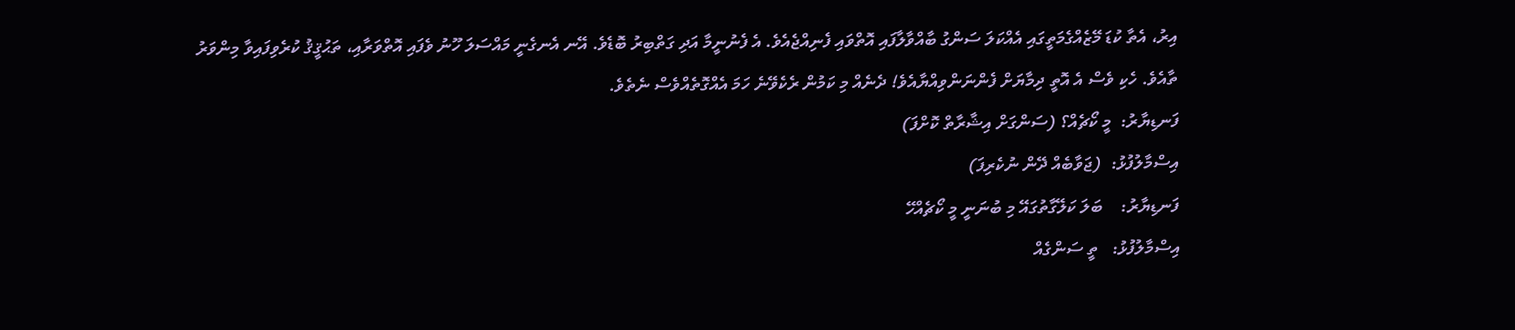އިރު، އެތާ ކުޑަ މޭޒެއްގެމަތީގައި އެއްކަލަ ސަންގު ބާއްވާލާފައި އޮތްވައި ފެނިއްޖެއެވެ. އެ ފެނުނީމާ އަދި ގަތްބިރު ބޮޑެވެ. އޭނ އެނގެނީ މައްސަލަ ހޫނު ވެފައި އޮތްވަރާއި، ތަޙުޤީޤު ކުރެވިފައިވާ މިންވަރު ތާއެވެ. ހެކި ވެސް އެ އޮތީ ދިމާޔަށް ފެންނަންވިއްޔާއެވެ! ދެނެއް މި ކަމުން ރެކެވޭނެ ހަމަ އެއްގޮތެއްވެސް ނެތެވެ.
ފަނޑިޔާރު:  މީ ކޯޗެއް؟ (ސަންގަށް އިޝާރާތް ކޮށްފަ)
އިސްމާލުފުޅު:  (ޖަވާބެއް ދޭން ނުކެރިފަ)
ފަނޑިޔާރު:    ބަލަ ކަލޭގާތުގައޭ މި ބުނަނީ މީ ކޯޗެއްހޭ
އިސްމާލުފުޅު:   ތީ ސަންގެއް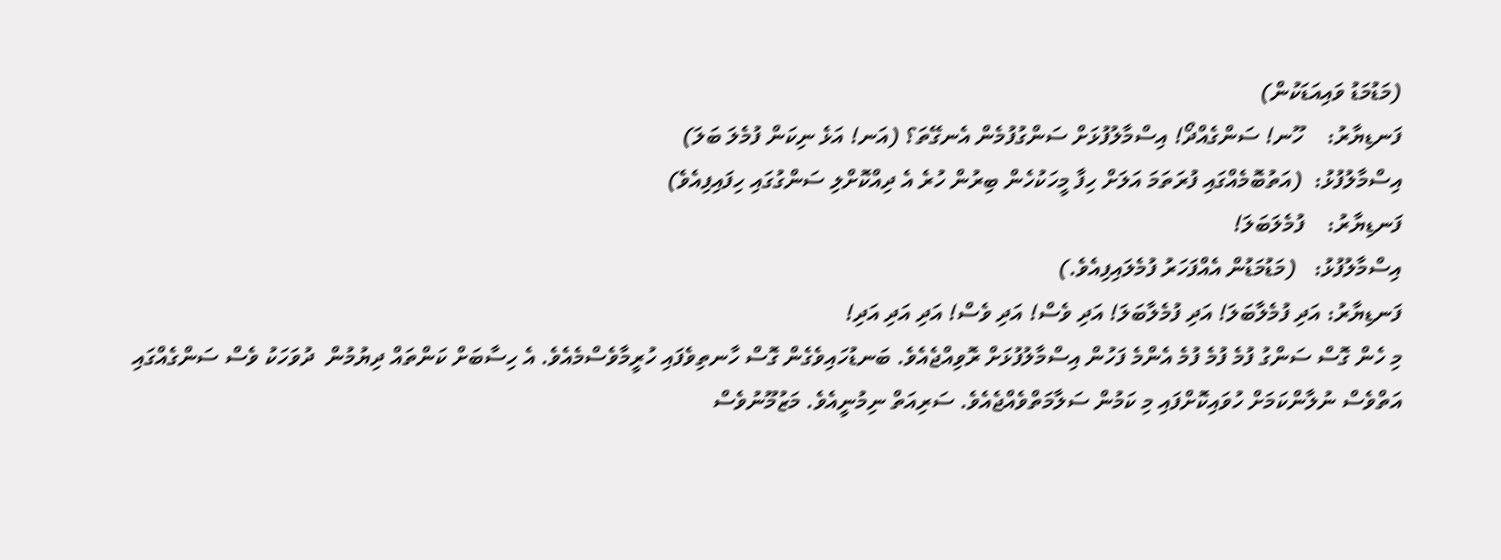(މަޑުމަޑު ވައިއަޑަކުން)
ފަނޑިޔާރު:    ހޫނ! ސަންގެއްދޯ! އިސްމާލުފުޅަށް ސަންގުފުމެން އެނގޭތަ؟ (އަނ! އަޅެ ނިކަން ފުމެލަ ބަލަ)
އިސްމާލުފުޅު:  (އަތުބޮމެއްގައި ފުރަތަމަ އަލަށް ހިފާ މީހަކުހެން ބިރުން ހުރެ އެ ދިއްކޮށްލި ސަންގުގައި ހިފައިފިއެވެ)
ފަނޑިޔާރު:    ފުމެލަބަލަ!
އިސްމާލުފުޅު:   (މަޑުމަޑުން އެއްފަހަރު ފުމެލައިފިއެވެ.)
ފަނޑިޔާރު: އަދި ފުމެލާބަލަ! އަދި ފުމެލާބަލަ! އަދި ވެސް! އަދި ވެސް! އަދި އަދި އަދި!
މި ހެން ގޮސް ސަންގު ފުމެ ފުމެ ފުމެ އެންމެ ފަހުން އިސްމާލުފުޅަށް ރޮވިއްޖެއެވެ. ބަނޑުހައިވެގެން ގޮސް ހާނތިވެފައި ހުރީމާވެސްމެއެވެ. އެ ހިސާބަށް ކަންތައް ދިޔުމުން  ދުވަހަކު ވެސް ސަންގެއްގައި އަތްވެސް ނުލާންކަމަށް ހުވައިކޮށްފައި މި ކަމުން ސަލާމަތްވެއްޖެއެވެ. ސަރިއަތް ނިމުނީއެވެ. މަޒުމޫނުވެސް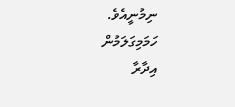ނިމުނީއެވެ.
ހަމަމިގަލަމުން
އިދާރާ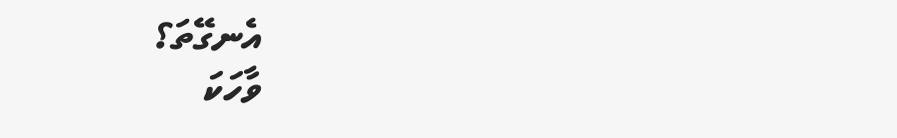އެނގޭތަ؟
ވާހަކަ